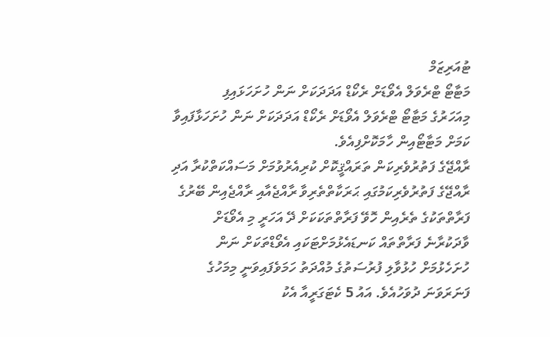ޓުއަރިޒަމް
މަޓާޓޯ ޓްރެވަލް އެވޯޑަށް ރެކޯޑް އަދަދަކަށް ނަން ހުށަހަޅައިފި
މިއަހަރުގެ މަޓާޓޯ ޓްރެވަލް އެވޯޑަށް ރެކޯޑް އަދަދަކަށް ނަން ހުށަހަޅާފައިވާ ކަމަށް މަޓާޓޯއިން ހާމަކޮށްފިއެވެ.
ރާއްޖޭގެ ފަތުރުވެރިކަން ތަރައްޤީކޮށް ކުރިއެރުވުމަށް މަސައްކަތްކުރާ އަދި ރާއްޖޭގެ ފަތުރުވެރިކަމުގައި ޙަރަކާތްތެރިވާ ރާއްޖެއާއި ރާއްޖެއިން ބޭރުގެ ފަރާތްތަކުގެ ތެރެއިން ހޮވޭ ފަރާތްތަކަކަށް ދޭ އަހަރީ މި އެވޯޑަށް ވާދަކުރާނެ ފަރާތްތައް ކަނޑައެޅުމަށްޓަކައި އެވޯޑްތަކަށް ނަން ހުށަހެޅުމަށް ހުޅުވާލި ފުރުސަތުގެ މުއްދަތު ހަމަވެފައިވަނީ މިމަހުގެ ފަނަރަވަނަ ދުވަހުއެވެ. އައު 5 ކެޓަގަރީއާ އެކު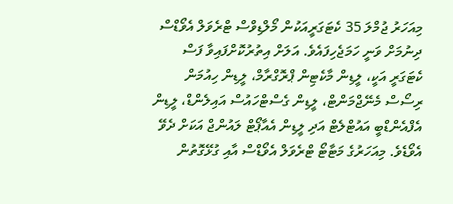މިއަހަރު ޖުމްލަ 35 ކެޓަގަރީއަކުން މޯލްޑިވްސް ޓްރެވަލް އެވޯޑްސް ދިނުމަށް ވަނީ ހަމަޖެހިފައެވެ. އަލަށް އިތުރުކޮށްފައިވާ ފަސް ކެޓަގަރީ އަކީ، ލީޑިން މާކެޓިން ޕްރޮގްރާމް، ލީޑިން ހިއުމަން ރިސޯސް މެނޭޖްމަންޓް، ލީޑިން ގެސްޓްހައުސް އައިލެންޑް، ލީޑިން އެފްއެންޑްބީ އައުޓްލެޓް އަދި ލީޑިން އެއާޕޯޓް ލައުންޖް އަކަށް ދެވޭ އެވޯޑެވެ. މިއަހަރުގެ މަޓާޓޯ ޓްރެވަލް އެވޯޑްސް އާއި ގުޅޭގޮތުން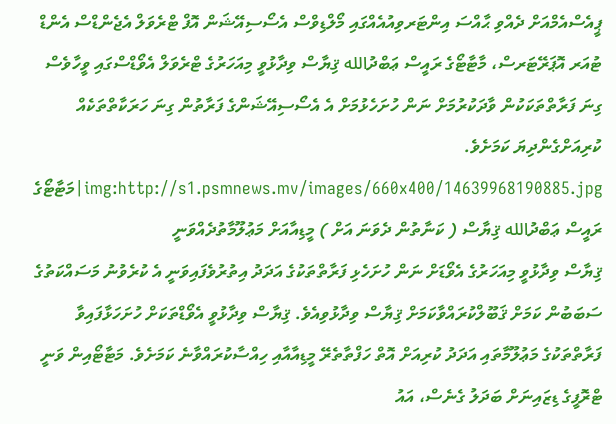ޕީއެސްއެމްއަށް ދެއްވި ޙާއްސަ އިންޓަރވިއުއެއްގައި މޯލްޑިވްސް އެސޯސިއޭޝަން އޮފް ޓްރެވަލް އެޖެންޑްސް އެންޑް ޓުއަރ އޮޕަރޭޓަރސް، މާޓާޓޯގެ ރައީސް ޢަބްދުالله ޤިޔާސް ވިދާޅުވީ މިއަހަރުގެ ޓްރެވަލް އެވޯޑްސްގައި ވީހާވެސް ގިނަ ފަރާތްތަކަކުން ވާދަކުރުމަށް ނަން ހުށަހެޅުމަށް އެ އެސޯސިއޭޝަންގެ ފަރާތުން ގިނަ ހަރަކާތްތަކެއް ކުރިއަށްގެންދިޔަ ކަމަށެވެ.
img:http://s1.psmnews.mv/images/660x400/14639968190885.jpg|މަޓާޓޯގެ ރައީސް ޢަބްދުالله ޤިޔާސް ( ކަނާތުން ދެވަނަ އަށް ) މީޑިއާއަށް މަޢުލޫމާތުދެއްވަނީ
ޤިޔާސް ވިދާޅުވީ މިއަހަރުގެ އެވޯޑަށް ނަން ހުށަހެޅި ފަރާތްތަކުގެ އަދަދު އިތުރުވެފައިވަނީ އެ ކުރެވުނު މަސައްކަތުގެ ސަބަބުން ކަމަށް ޤަބޫލްކުރައްވާކަމަށް ޤިޔާސް ވިދާޅުވިއެވެ. ޤިޔާސް ވިދާޅުވީ އެވޯޑްތަކަށް ހުށަހަޅާފައިވާ ފަރާތްތަކުގެ މަޢުލޫމާތައި އަދަދު ކުރިއަށް އޮތް ހަފްތާތެރޭ މީޑިއާއާއި ހިއްސާކުރައްވާނެ ކަމަށެވެ. މަޓާޓޯއިން ވަނީ ޓްރޮފީގެ ޑިޒައިނަށް ބަދަލު ގެނެސް، އައު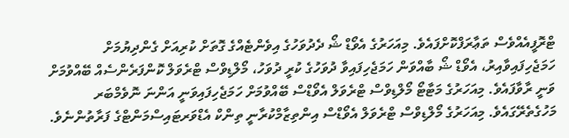ޓްރޮފީއެއްވެސް ތަޢާރަފްކޮށްފައެވެ. މިއަހަރުގެ އެވޯޑް ޝޯ ދެދުވަހުގެ އިވެންޓެއްގެ ގޮތަށް ކުރިއަށް ގެންދިޔުމަށް ހަމަޖެހިފައިވާއިރު، އެވޯޑް ޝޯ ބާއްވަން ހަމަޖެހިފައިވާ ދުވަހުގެ ކުރީ ދުވަހު، މޯލްޑިވްސް ޓްރެވަލް ކޮންފަރެންސެއް ބޭއްވުމަށް ވަނީ ރާވާފައެވެ. މިއަހަރުގެ މަޓާޓޯ މޯލްޑިވްސް ޓްރެވަލް އެވޯޑްސް ބޭއްވުމަށް ހަމަޖެހިފައިވަނީ އަންނަ ނޮވެމްބަރ މަހުގެތެރޭގައެވެ. މިއަހަރުގެ މޯލްޑިވްސް ޓްރެވަލް އެވޯޑްސް އިންތިޒާމްކުރާނީ ތިންކް އެޑްވަރޓައިސްމަންޓްގެ ފަރާތުންނެވެ.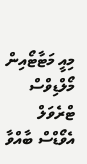މިއީ މަޓާޓޯއިން މޯލްޑިވްސް ޓްރެވަލް އެވޯޑްސް ބާއްވާ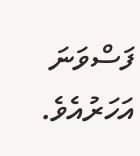ފަސްވަނަ އަހަރުއެވެ.